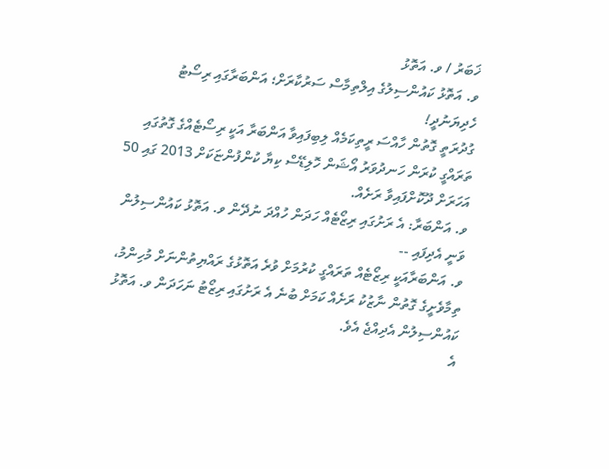ޚަބަރު / ވ. އަތޮޅު
ވ. އަތޮޅު ކައުންސިލުގެ އިލްތިމާސް ސަރުކާރަށް؛ އަންބަރާގައި ރިސޯޓު ހެދިޔަނުދީ!
ގުދުރަތީ ގޮތުން ހާއްސަ ރީތިކަމެއް ލިބިފައިވާ އަންބަރާ އަކީ ރިސޯޓެއްގެ ގޮތުގައި ތަރައްގީ ކުރަން ހަނދުވަރު އޯޝަން ހޮލިޑޭސް ކިޔާ ކުންފުންޏަކަށް 2013 ގައި 50 އަހަރަށް ދޫކޮށްފައިވާ ރަށެއް.
ވ. އަންބަރާ: އެ ރަށުގައި ރިޒޯޓެއް ހަދަން ހުއްދަ ނުދޭން ވ. އަތޮޅު ކައުންސިލުން ވަނީ އެދިފައި --
ވ. އަންބަރާއަކީ ރިޒޯޓެއް ތަރައްގީ ކުރުމަށް ވުރެ އަތޮޅުގެ ރައްޔިތުންނަށް މުހިންމު، ތިމާވެށީގެ ގޮތުން ނާޒުކު ރަށެއް ކަމަށް ބުނެ އެ ރަށުގައި ރިޒޯޓު ނަހަދަން ވ. އަތޮޅު ކައުންސިލުން އެދިއްޖެ އެވެ.
އެ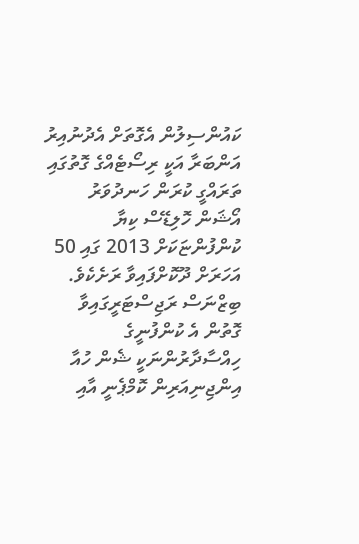ކައުންސިލުން އެގޮތަށް އެދުނުއިރު އަންބަރާ އަކީ ރިސޯޓެއްގެ ގޮތުގައި ތަރައްގީ ކުރަން ހަނދުވަރު އޯޝަން ހޮލިޑޭސް ކިޔާ ކުންފުންޏަކަށް 2013 ގައި 50 އަހަރަށް ދޫކޮށްފައިވާ ރަށެކެވެ. ބިޒްނަސް ރަޖިސްޓަރީގައިވާ ގޮތުން އެ ކުންފުނީގެ ހިއްސާދާރުންނަކީ ޝެން ހުއާ އިންޖިނިއަރިން ކޮމްޕެނީ އާއި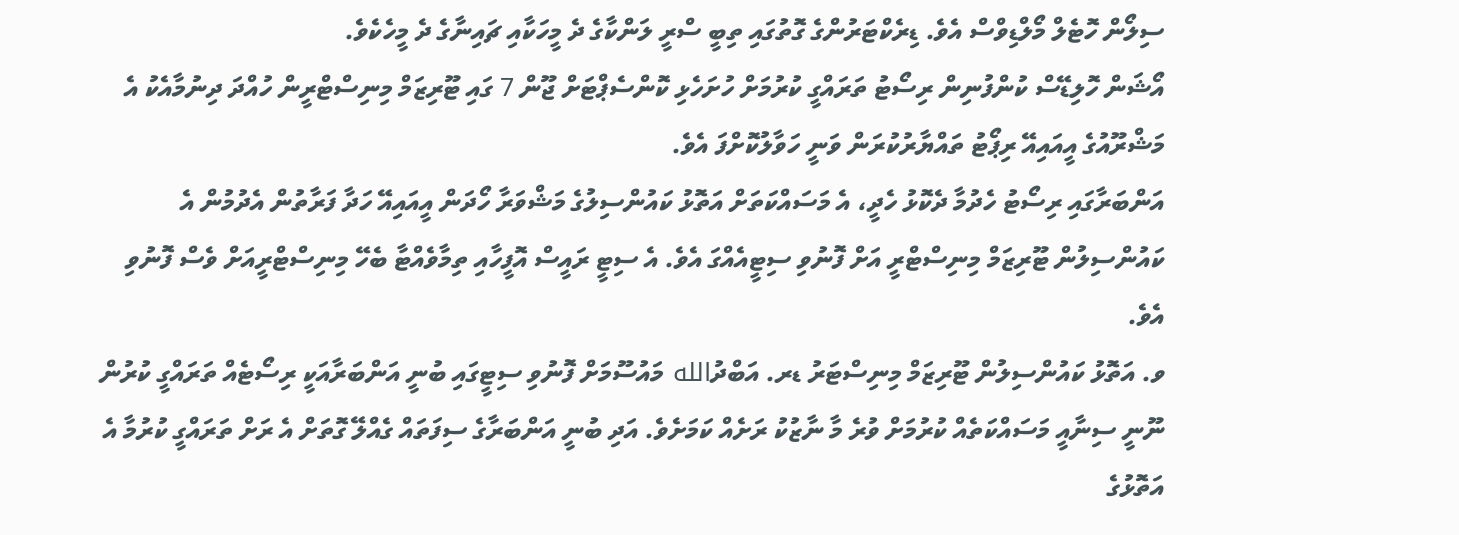ސިލޯން ހޮޓެލް މޯލްޑިވްސް އެވެ. ޑިރެކްޓަރުންގެ ގޮތުގައި ތިބީ ސްރީ ލަންކާގެ ދެ މީހަކާއި ޗައިނާގެ ދެ މީހެކެވެ.
އޯޝަން ހޮލިޑޭސް ކުންފުނިން ރިސޯޓު ތަރައްގީ ކުރުމަށް ހުށަހެޅި ކޮންސެޕްޓަށް ޖޫން 7 ގައި ޓޫރިޒަމް މިނިސްޓްރީން ހުއްދަ ދިނުމާއެކު އެ މަޝްރޫއުގެ އީއައިއޭ ރިޕޯޓު ތައްޔާރުކުރަން ވަނީ ހަވާލުކޮށްފަ އެވެ.
އަންބަރާގައި ރިސޯޓު ހެދުމާ ދެކޮޅު ހެދީ، އެ މަސައްކަތަށް އަތޮޅު ކައުންސިލުގެ މަޝްވަރާ ހޯދަން އީއައިއޭ ހަދާ ފަރާތުން އެދުމުން އެ ކައުންސިލުން ޓޫރިޒަމް މިނިސްޓްރީ އަށް ފޮނުވި ސިޓީއެއްގަ އެވެ. އެ ސިޓީ ރައީސް އޮފީހާއި ތިމާވެއްޓާ ބެހޭ މިނިސްޓްރީއަށް ވެސް ފޮނުވި އެވެ.
ވ. އަތޮޅު ކައުންސިލުން ޓޫރިޒަމް މިނިސްޓަރު ޑރ. އަބްދުالله މައުސޫމަށް ފޮނުވި ސިޓީގައި ބުނީ އަންބަރާއަކީ ރިސޯޓެއް ތަރައްގީ ކުރުން ނޫނީ ސިނާއީ މަސައްކަތެއް ކުރުމަށް ވުރެ މާ ނާޒުކު ރަށެއް ކަމަށެވެ. އަދި ބުނީ އަންބަރާގެ ސިފަތައް ގެއްލޭ ގޮތަށް އެ ރަށް ތަރައްގީ ކުރުމާ އެ އަތޮޅުގެ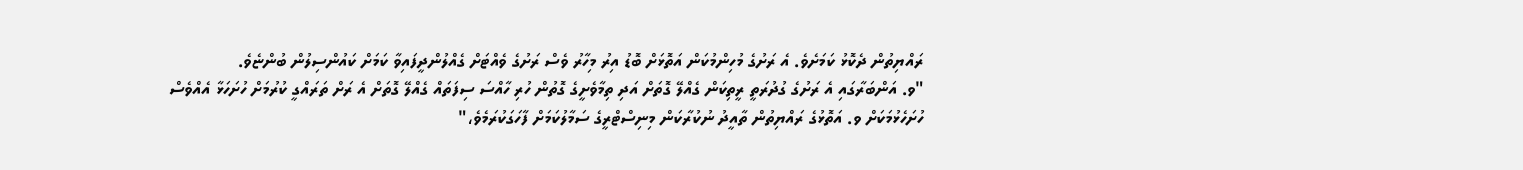ރައްޔިތުން ދެކޮޅު ކަމަށެވެ. އެ ރަށުގެ މުހިންމުކަން އަތޮޅަށް ބޮޑު އިރު މިހާރު ވެސް ރަށުގެ ވެއްޓަށް ގެއްލުންދީފައިވާ ކަމަށް ކައުންސިލުން ބުންޏެވެ.
"ވ. އަންބަރާގައި އެ ރަށުގެ ގުދުރަތީ ރީތިކަން ގެއްލޭ ގޮތަށް އަދި ތިމާވެށީގެ ގޮތުން ހުރި ހާއްސަ ސިފަތައް ގެއްލޭ ގޮތަށް އެ ރަށް ތަރައްގީ ކުރުމަށް ހުށަހަޅާ އެއްވެސް ހުށަހެޅުމަކަށް ވ. އަތޮޅުގެ ރައްޔިތުން ތާއީދު ނުކުރާކަން މިނިސްޓްރީގެ ސަމާލުކަމަށް ފާހަގަކުރަމެވެ،"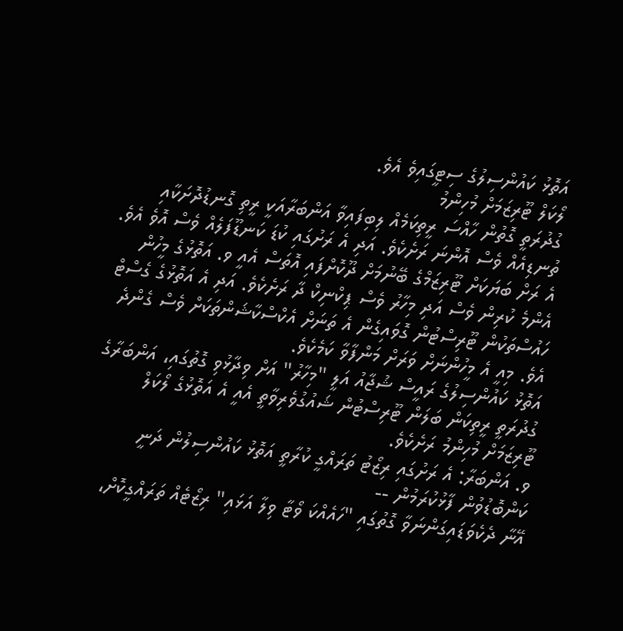އަތޮޅު ކައުންސިލުގެ ސިޓީގައިވެ އެވެ.
ލޯކަލް ޓޫރިޒަމަށް މުހިންމު
ގުދުރަތީ ގޮތުން ހާއްސަ ރީތިކަމެއް ލިބިފައިވާ އަންބަރާއަކީ ރީތި ގޮނޑުދޮށަކާއި ތުނޑިއެއް ވެސް އޮންނަ ރަށެކެވެ. އަދި އެ ރަށުގައި ކުޑަ ކަނޑޫފަލެއް ވެސް އޮވެ އެވެ.
އެ ރަށް ބަޔަކަށް ޓޫރިޒަމްގެ ބޭނުމަށް ދޫކޮށްފައި އޮތަސް އެއީ ވ. އަތޮޅުގެ މީހުން އެންމެ ކުރިން ވެސް އަދި މިހާރު ވެސް ޕިކްނިކް ދާ ރަށެކެވެ. އަދި އެ އަތޮޅުގެ ގެސްޓް ހައުސްތަކުން ޓޫރިސްޓުން ގޮވައިގެން އެ ތަނަށް އެކްސްކާޝަންތަކަށް ވެސް ގެންދެ އެވެ. މިއީ އެ މީހުންނަށް ވަރަށް މަންފާވާ ކަމެކެވެ.
އަތޮޅު ކައުންސިލުގެ ރައީސް ޝުޖާއު އަލީ "މިހާރު" އަށް ވިދާޅުވި ގޮތުގައި، އަންބަރާގެ ގުދުރަތީ ރީތިކަން ބަލަން ޓޫރިސްޓުން ޝައުގުވެރިވާތީ އެއީ އެ އަތޮޅުގެ ލޯކަލް ޓޫރިޒަމަށް މުހިންމު ރަށެކެވެ.
ވ. އަންބަރާ: އެ ރަށުގައި ރިޒޯޓު ތަރައްގީ ކުރާތީ އަތޮޅު ކައުންސިލުން ދަނީ ކަންބޮޑުވުން ފާޅުކުރަމުން --
އޭނާ ދެކެވަޑައިގަންނަވާ ގޮތުގައި "ހައެއްކަ ވޯޓާ ވިލާ އަޅައި" ރިޒޯޓެއް ތަރައްގީކޮށް،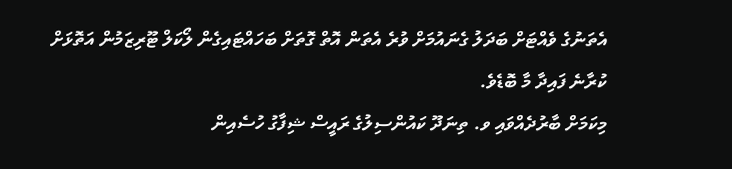އެތަނުގެ ވެއްޓަށް ބަދަލު ގެނައުމަށް ވުރެ އެތަން އޮތް ގޮތަށް ބަހައްޓައިގެން ލޯކަލް ޓޫރިޒަމުން އަތޮޅަށް ކުރާނެ ފައިދާ މާ ބޮޑެވެ.
މިކަމަށް ބާރުދެއްވައި ވ. ތިނަދޫ ކައުންސިލުގެ ރައީސް ޝިފާގު ހުސެއިން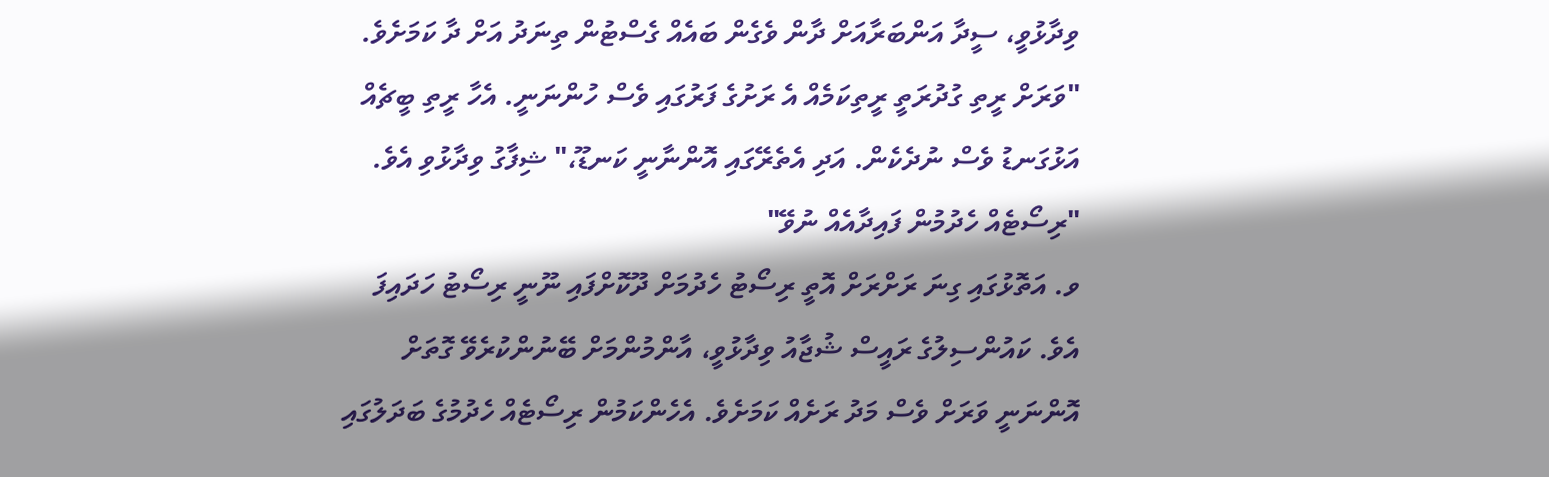ވިދާޅުވީ، ސީދާ އަންބަރާއަށް ދާން ވެގެން ބައެއް ގެސްޓުން ތިނަދު އަށް ދާ ކަމަށެވެ.
"ވަރަށް ރީތި ގުދުރަތީ ރީތިކަމެއް އެ ރަށުގެ ފަރުގައި ވެސް ހުންނަނީ. އެހާ ރީތި ބީޗެއް އަޅުގަނޑު ވެސް ނުދެކެން. އަދި އެތެރޭގައި އޮންނާނީ ކަނޑޫ،" ޝިފާގު ވިދާޅުވި އެވެ.
"ރިސޯޓެއް ހެދުމުން ފައިދާއެއް ނުވޭ"
ވ. އަތޮޅުގައި ގިނަ ރަށްރަށް އޮތީ ރިސޯޓު ހެދުމަށް ދޫކޮށްފައި ނޫނީ ރިސޯޓު ހަދައިފަ އެވެ. ކައުންސިލުގެ ރައީސް ޝުޖާއު ވިދާޅުވީ، އާންމުންމަށް ބޭނުންކުރެވޭ ގޮތަށް އޮންނަނީ ވަރަށް ވެސް މަދު ރަށެއް ކަމަށެވެ. އެހެންކަމުން ރިސޯޓެއް ހެދުމުގެ ބަދަލުގައި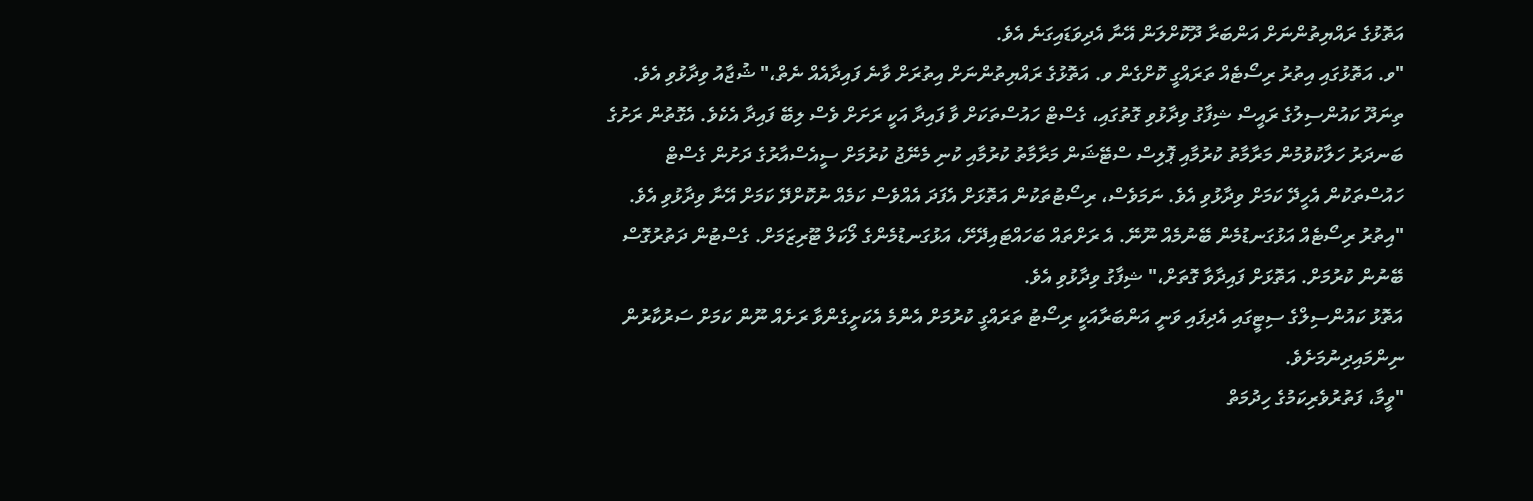އަތޮޅުގެ ރައްޔިތުންނަށް އަންބަރާ ދޫކޮށްލަން އޭނާ އެދިވަޑައިގަނެ އެވެ.
"ވ. އަތޮޅުގައި އިތުރު ރިސޯޓެއް ތަރައްގީ ކޮށްގެން ވ. އަތޮޅުގެ ރައްޔިތުންނަށް އިތުރަށް ވާނެ ފައިދާއެއް ނެތް،" ޝުޖާއު ވިދާޅުވި އެވެ.
ތިނަދޫ ކައުންސިލުގެ ރައީސް ޝިފާގު ވިދާޅުވި ގޮތުގައި، ގެސްޓް ހައުސްތަކަށް ވާ ފައިދާ އަކީ ރަށަށް ވެސް ލިބޭ ފައިދާ އެކެވެ. އެގޮތުން ރަށުގެ ބަނދަރު ހަލާކުވުމުން މަރާމާތު ކުރުމާއި ޕޮލިސް ސްޓޭޝަން މަރާމާތު ކުރުމާއި ކުނި މެނޭޖު ކުރުމަށް ސީއެސްއާރުގެ ދަށުން ގެސްޓް ހައުސްތަކުން އެހީދޭ ކަމަށް ވިދާޅުވި އެވެ. ނަމަވެސް، ރިސޯޓުތަކުން އަތޮޅަށް އެފަދަ އެއްވެސް ކަމެއް ނުކޮށްދޭ ކަމަށް އޭނާ ވިދާޅުވި އެވެ.
"އިތުރު ރިސޯޓެއް އަޅުގަނޑުމެން ބޭނުމެއް ނޫނޭ. އެ ރަށްތައް ބަހައްޓައިދޭށޭ، އަޅުގަނޑުމެންގެ ލޯކަލް ޓޫރިޒަމަށް. ގެސްޓުން ދަތުރުގޮސް ބޭނުން ކުރުމަށް. އަތޮޅަށް ފައިދާވާ ގޮތަށް،" ޝިފާގު ވިދާޅުވި އެވެ.
އަތޮޅު ކައުންސިލްގެ ސިޓީގައި އެދިފައި ވަނީ އަންބަރާއަކީ ރިސޯޓު ތަރައްގީ ކުރުމަށް އެންމެ އެކަށީގެންވާ ރަށެއް ނޫން ކަމަށް ސަރުކާރުން ނިންމައިދިނުމަށެވެ.
"ވީމާ، ފަތުރުވެރިކަމުގެ ހިދުމަތް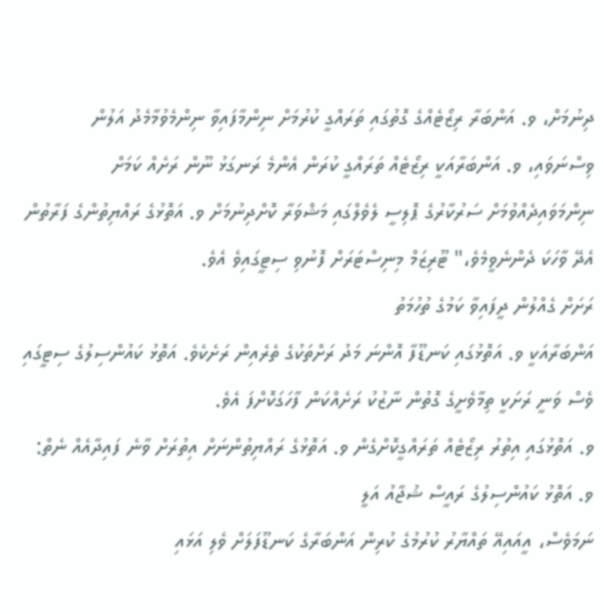ދިނުމަށް، ވ. އަންބަރާ ރިޒޯޓެއްގެ ގޮތުގައި ތަރައްގީ ކުރުމަށް ނިންމާފައިވާ ނިންމެވުމާމެދު އަލުން ވިސްނަވައި، ވ. އަންބަރާއަކީ ރިޒޯޓެއް ތަރައްގީ ކުރަން އެންމެ ރަނގަޅު ނޫން ރަށެއް ކަމަށް ނިންމަވައިދެއްވުމަށް ސަރުކާރުގެ ޕޮލިސީ ލެވެލްގައި މަޝްވަރާ ކޮށްދިނުމަށް ވ. އަތޮޅުގެ ރައްޔިތުންގެ ފަރާތުން އެދޭ ވާހަކަ ދެންނެވީމެވެ،" ޓޫރިޒަމް މިނިސްޓަރަށް ފޮނުވި ސިޓީގައިވެ އެވެ.
ރަށަށް ގެއްލުން ދީފައިވާ ކަމުގެ ތުހުމަތު
އަންބަރާއަކީ ވ. އަތޮޅުގައި ކަނޑޫފާ އޮންނަ މަދު ރަށްތަކުގެ ތެރެއިން ރަށެކެވެ. އަތޮޅު ކައުންސިލުގެ ސިޓީގައި ވެސް ވަނީ ރަށަކީ ތިމާވެށީގެ ގޮތުން ނާޒުކު ރަށެއްކަން ފާހަގަކޮށްފަ އެވެ.
ވ. އަތޮޅުގައި އިތުރު ރިޒޯޓެއް ތަރައްގީކޮށްގެން ވ. އަތޮޅުގެ ރައްޔިތުންނަށް އިތުރަށް ވާނެ ފައިދާއެއް ނެތް: ވ. އަތޮޅު ކައުންސިލުގެ ރައީސް ޝުޖާއު އަލީ
ނަމަވެސް، އީއައިއޭ ތައްޔާރު ކުރުމުގެ ކުރިން އަންބަރާގެ ކަނޑޫފަލަށް ވެލި އަޅައި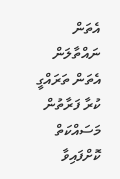އެތަން ނައްތާލަން އެތަން ތަރައްގީ ކުރާ ފަރާތުން މަސައްކަތް ކޮށްފައިވާ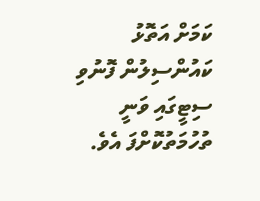ކަމަށް އަތޮޅު ކައުންސިލުން ފޮނުވި ސިޓީގައި ވަނީ ތުހުމަތުކޮށްފަ އެވެ.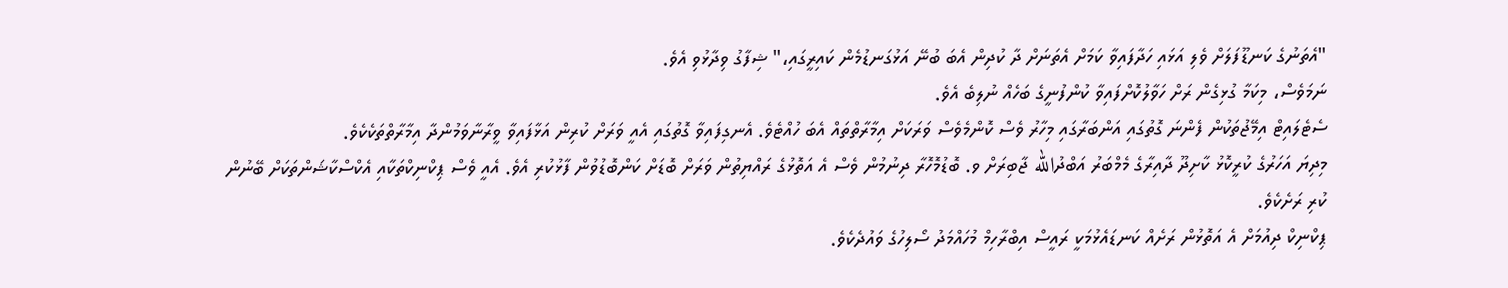"އެތަނުގެ ކަނޑޫފަލަށް ވެލި އަޅައި ހަދާފައިވާ ކަމަށް އެތަނަށް ދާ ކުދިން އެބަ ބުނޭ އަޅުގަނޑުމެން ކައިރީގައި،" ޝިފާގު ވިދާޅުވި އެވެ.
ނަމަވެސް، މިކަމާ ގުޅިގެން ރަށް ހަވާލުކޮށްފައިވާ ކުންފުނީގެ ބަހެއް ނުލިބެ އެވެ.
ސެޓެލައިޓް އިމޭޖުތަކުން ފެންނަ ގޮތުގައި އަންބަރާގައި މިހާރު ވެސް ކޮންމެވެސް ވަރަކަށް އިމާރާތްތައް އެބަ ހުއްޓެވެ. އެނގިފައިވާ ގޮތުގައި އެއީ ވަރަށް ކުރިން އަޅާފައިވާ ވީރާނާވަމުންދާ އިމާރާތްތަކެކެވެ.
މިދިޔަ އަހަރުގެ ކުރީކޮޅު ކާށިދޫ ދާއިރާގެ މެމްބަރު އަބްދުالله ޖާބިރަށް ވ. ބޮޑުމޮހޮރާ ދިނުމުން ވެސް އެ އަތޮޅުގެ ރައްޔިތުން ވަރަށް ބޮޑަށް ކަންބޮޑުވުން ފާޅުކުރި އެވެ. އެއީ ވެސް ޕިކްނިކްތަކާއި އެކްސްކާޝަންތަކަށް ބޭނުން ކުރި ރަށެކެވެ.
ޕިކްނިކް ދިއުމަށް އެ އަތޮޅުން ރަށެއް ކަނޑައެޅުމަކީ ރައީސް އިބްރާހިމް މުހައްމަދު ސޯލިހުގެ ވައުދެކެވެ.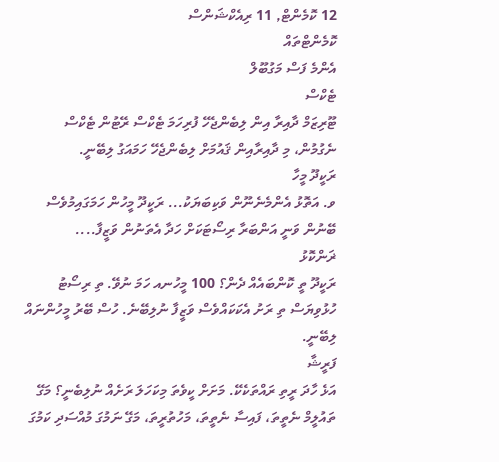12 ކޮމެންޓް, 11 ރިއެކްޝަންސް
ކޮމެންޓްތައް
އެންމެ ފަސް މަގުބޫލް
ޓެކްސް
ޓޫރިޒަމް ދާއިރާ އިން ލިބެންޖެހޭ ފުރިހަމަ ޓެކްސް ރޭޓުން ޓެކްސް ނެގުމުން، މި ދާއިރާއިން ޤައުމަށް ލިބެންޖެހޭ ހަމައަގު ލިބޭނީ.
ރަކީދޫ މީހާ
ވ. އަތޮޅު އެންމެނެނޫން ވަކިބަޔަކު... ރަކީދޫ މީހުން ހަމަގައިމުވެސް ބޭނުން ވަނީ އަންބަރާ ރިސޯޓަކަށް ހަދާ އެތަނުން ވަޒީފާ....
ޜަންކޮޅު
ރަކީދޫ ތީ ކޮންބައެއް ދެން؟ 100 މީހުނއ ހަމަ ނުވޭ. ތި ރިސޯޓު ހުޅުވިޔަސް ތި ރަށު އެކަކައްވެސް ވަޒީފާ ނުލިބޭނެ. ހުސް ބޭރު މީހުންނައް ލިބޭނީ.
ފަރީޝާ
އަޅެ ހާދަ ރީތި ރައްތަކެކޭ. މަށަށް ކީވެތަ މިކަހަލަ ރަށެއް ނުލިބެނީ؟ މަގޭ ތައުލީމް ނެތީތަ، ފައިސާ ނެތީތަ، މަހުތުރީތަ، މަގޭ ނަމުގަ މުއްސަދި ކަމުގަ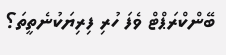ބޭންކްރަޕްޓް ވެފަ ހުރި ފިރިޔަކުނެތީތަ؟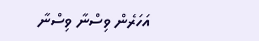އަހަރެން ވިސްނާ ވިސްނާ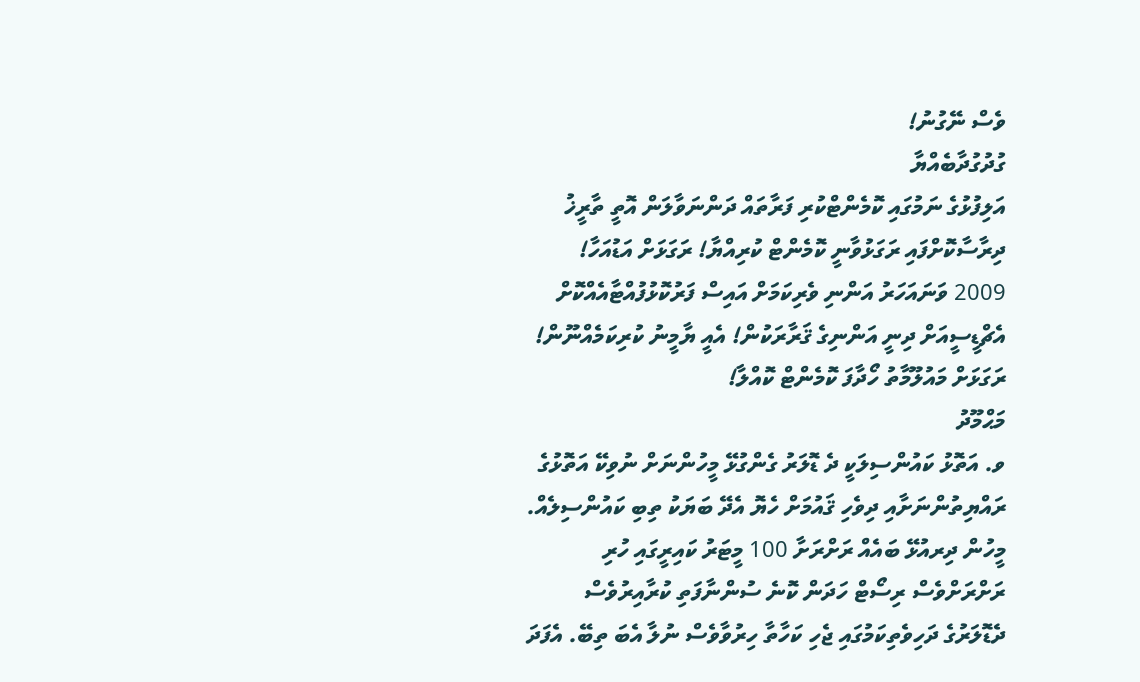ވެސް ނޭގުނު!
ގުދުގުދާބެއްޔާ
އަލިފުޅުގެ ނަމުގައި ކޮމެންޓްކުރި ފަރާތައް ދަންނަވާލަން އޮތީ ތާރީޚު ދިރާސާކޮށްފައި ރަގަޅުވާނީ ކޮމެންޓް ކުރިއްޔާ! ރަގަޅަށް އަޑުއަހާ! 2009 ވަނައަހަރު އަންނި ވެރިކަމަށް އައިސް ފަރުކޮޅުފުއްޓާއެއްކޮށް އެޗްޑީސީއަށް ދިނީ އަންނިގެ ޤަރާރަކުން! އެއީ ޔާމީނު ކުރިކަމެއްނޫން! ރަގަޅަށް މައުލޫމާތު ހޯދާފަ ކޮމެންޓް ކޮއްލާ!
މަޙްމޫދު
ވ. އަތޮޅު ކައުންސިލަކީ ދެ ޑޮލަރު ގެންގުޅޭ މީހުންނަށް ނުވިކޭ އަތޮޅުގެ ރައްޔިތުންނަށާއި ދިވެހި ޤައުމަށް ހެޔޮ އެދޭ ބަޔަކު ތިބި ކައުންސިލެއް. މީހުން ދިރއުޅޭ ބައެއް ރަށްރަށާ 100 މީޓަރު ކައިރީގައި ހުރި ރަށްރަށްވެސް ރިސޯޓް ހަދަން ކޮނެ ސުންނާފަތި ކުރާއިރުވެސް ދެޑޮލަރުގެ ދަހިވެތިކަމުގައި ޖެހި ކަހާތާ ހިރުވާވެސް ނުލާ އެބަ ތިބޭ. އެފަދަ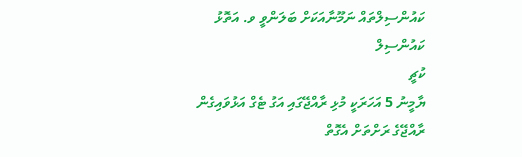ކައުންސިލްތައް ނަމޫނާއަކަށް ބަލަންވީ ވ. އަތޮޅު ކައުންސިލް
ކުޗީ
ޔާމީނު 5 އަހަރަކީ މުޅި ރާއްޖޭގައި އަގު ޓެގް އަޅުވައިގެން ރާއްޖޭގެ ރަށްތަށް އެގޮތް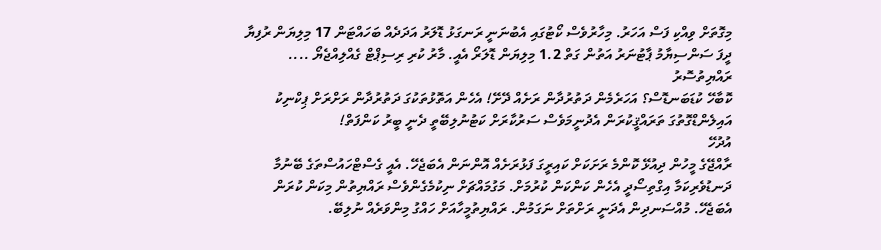މިގޮތަށް ވިއްކި ފަސް އަހަރު. މިހާރުވެސް ކޯޓުގައި އެބުނަނީ ރަނގަޅު ޑޮލަރު އަދަދެއް ބަހައްޓަން 17 މިލިޔަން ރުފިޔާ ދީފަ ސަންސިޔާމު ޕާޓުނަރު އަތުން ގަތް 1.2 މިލިޔަން ޑޮލަރޯ އެއީ. މާރު ކުރި ރިސިޕްޓް ގެއްލިއްޖެޔޯ ....
ރައްޔިތުސޮރު
ކޮބާހޭ ކުޑަބަނޑޮސް؟ އަހަރެމެން ދަތުރުދާން ރަށެއް ދޭށޭ! އެހެން އަތޮޅުތަކުގަ ދަތުރުދާން ރަށްރަށް ޕިކްނިކު އައިލެންޑްގޮތުގަ ތަރައްޤީކުރަން އެދުނީމަވެސް ސަރުކާރަށް ކަޓުނުލިބޭތީ ދެނީ ބީރު ކަންފަތް!
އުދުހޭ
ރާއްޖޭގެ މީހުން ދިއުޅޭ ކޮންމެ ރަށަކަށް ކައިރީގަ ފަޅުރަށެއް އޮންނަން އެބަޖެހޭ. އެއީ ގެސްޓްހައުސްތަގެ ބޭނުމާ ދަނޑުވެރިކަމާ އިގްތިސޯދީ އެހެން ކަންކަން ކުރުމަށް. މަގުމައްޗަށް ނިކުމެގެންވެސް ރައްޔިތުން މިކަން ކުރަން އެބަޖެހޭ. މުއްސަނދިން އެދަނީ ރަށްތަށް ނަގަމުން. ރައްޔިތުމީހާއަށް ހައްގު މިންވަރެއް ނުލިބޭ.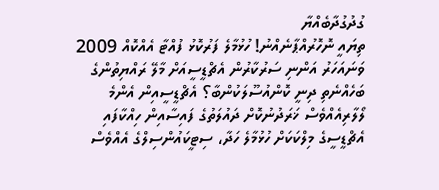ގުދުގުދާބެއްޔާ
ތިޔައީ ނޮހޮރުއްޕާނެއްނު! ހުޅުމާލެ ފަރުކޮޅު ފުއްޓާ އެއްކޮއް 2009 ވަނައަހަރު އަންނި ސަރުކާރުން އެޗްޑީސީއަށް މާލޭ ރައްޔިތުންގެ ބަހެއްނެތި ދިނީ ކޮންއުސޫލަކުންބާ؟ އެޗްޑީސީއިން އެންމެ ލޯލާރިއެއްވެސް ޚަރަދުނުކޮށް ދައުލަތުގެ ފައިސާއިން ހިއްކާފައި އެޗްޑީސީގެ މިލްކަކަށް ހުޅުމާލެ ހަދާ، ސިޓީކައުންސިލްގެ އެއްވެސް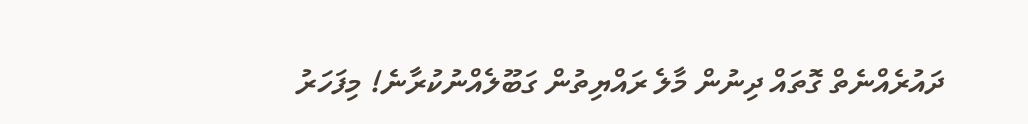ދައުރެއްނެތް ގޮތައް ދިނުން މާލެ ރައްޔިތުން ގަބޫލެއްނުކުރާނެ! މިފަހަރު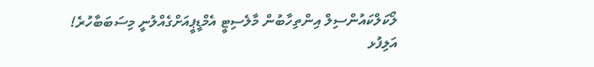ލޯކަލްކައުންސިލް އިންތިހާބުން މާލެސިޓީ އެމްޑީޕީއަށްގެއްލުނީ މިސަބަބާހުރެ!
އަލިފުޅ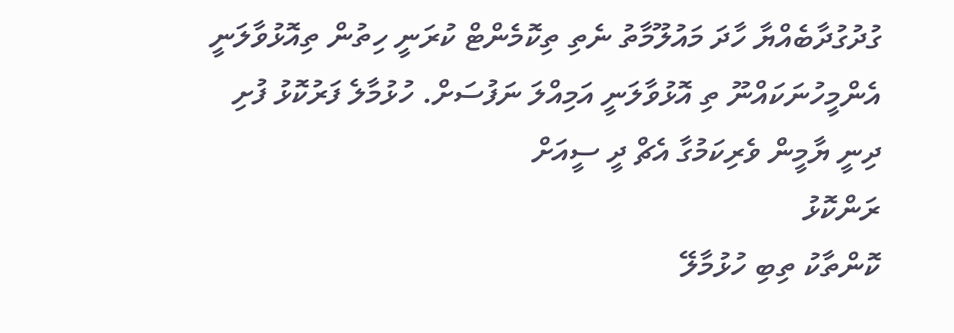ގުދުގުދާބެއްޔާ ހާދަ މައުލޫމާތު ނެތި ތިކޮމެންޓް ކުރަނީ ހިތުން ތިއޮޅުވާލަނީ އެންމީހުނަކައްނޫ ތި އޮޅުވާލަނީ އަމިއްލަ ނަފުސަށް. ހުޅުމާލެ ފަރުކޮޅު ފުށި ދިނީ ޔާމީން ވެރިކަމުގާ އެޗް ދީ ސީއަށް
ރަންކޮޅު
ކޮންތާކު ތިބި ހުޅުމާލޭ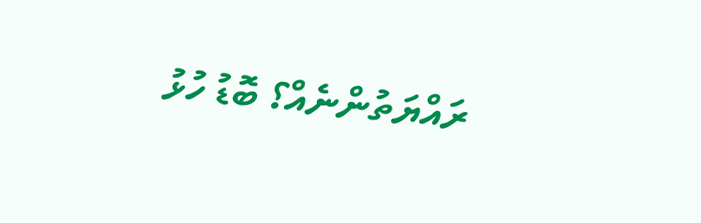ރައްޔަތުންނެއް؟ ބޮޑު ހުޅު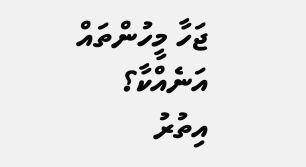ޖަހާ މީހުންތައް އަނެއްކާ؟
އިތުރު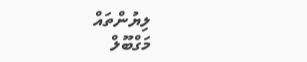ލިޔުންތައް
މަގްބޫލް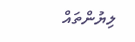ލިޔުންތައް